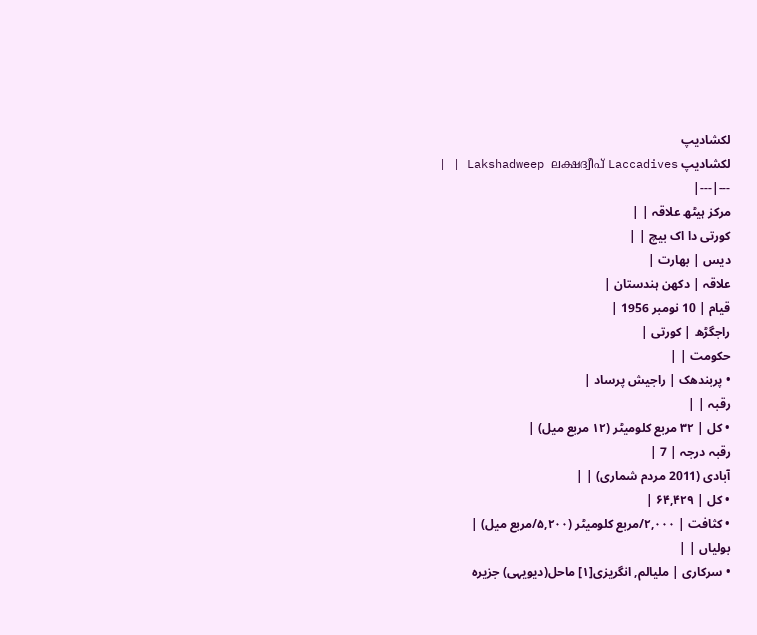لکشادیپ
لکشادیپ Lakshadweep ലക്ഷദ്വീപ് Laccadives | |
---|---|
مرکز ہیٹھ علاقہ | |
کورتی دا اک بیچ | |
دیس | بھارت |
علاقہ | دکھن ہندستان |
قیام | 10 نومبر 1956 |
راجگڑھ | کورتی |
حکومت | |
• پربندھک | راجیش پرساد |
رقبہ | |
• کل | ۳۲ مربع کلومیٹر (۱۲ مربع میل) |
رقبہ درجہ | 7 |
آبادی (2011 مردم شماری) | |
• کل | ۶۴,۴۲۹ |
• کثافت | ۲,۰۰۰/مربع کلومیٹر (۵,۲۰۰/مربع میل) |
بولیاں | |
• سرکاری | ملیالم, انگریزی[۱] ماحل(دیویہی) جزیرہ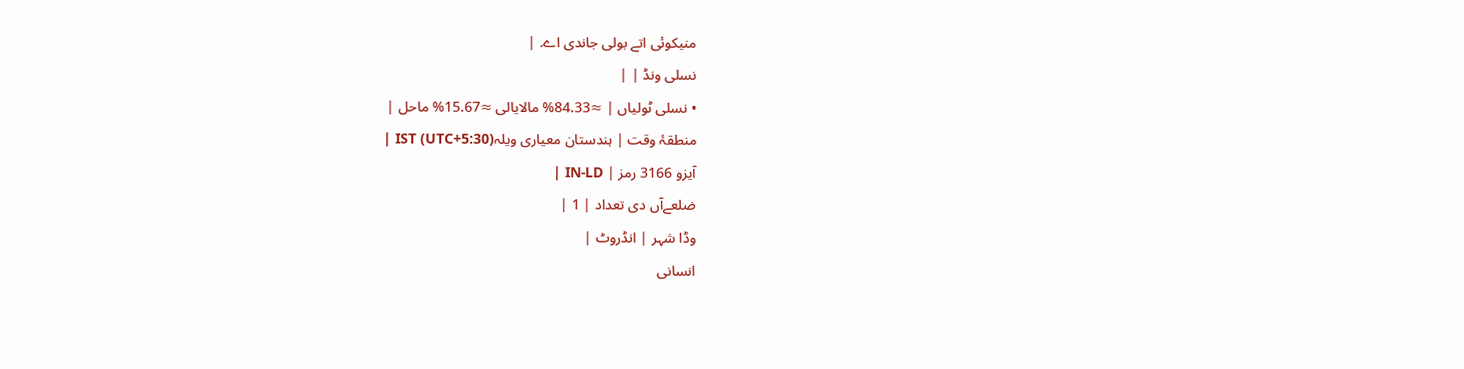منیکوئی اتے بولی جاندی اے. |
نسلی ونڈ | |
• نسلی ٹولیاں | ≈84.33% مالایالی ≈15.67% ماحل |
منطقۂ وقت | ہندستان معیاری ویلہIST (UTC+5:30) |
آیزو 3166 رمز | IN-LD |
ضلعےآں دی تعداد | 1 |
وڈا شہر | انڈروٹ |
انسانی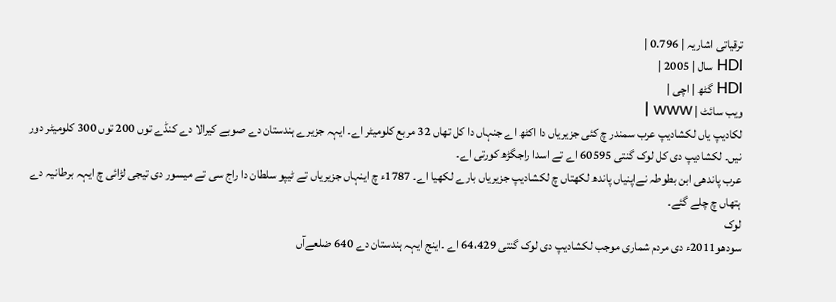ترقیاتی اشاریہ | 0.796 |
HDI سال | 2005 |
HDI گٹھ | اچی |
ویب سائٹ | www |
لکادیپ یاں لکشادیپ عرب سمندر چ کئی جزیریاں دا اکٹھ اے جنہاں دا کل تھاں 32 مربع کلومیٹر اے۔ ایہہ جزیرے ہندستان دے صوبے کیرالا دے کنڈے توں 200 توں 300 کلومیٹر دور نیں۔ لکشادیپ دی کل لوک گنتی 60595 اے تے اسدا راجگڑھ کورتی اے۔
عرب پاندھی ابن بطوطہ نےاپنیاں پاندھ لکھتاں چ لکشادیپ جزیریاں بارے لکھیا اے۔ 1787ء چ اینہاں جزیریاں تے ٹیپو سلطان دا راج سی تے میسور دی تیجی لڑائی چ ایہہ برطانیہ دے ہتھاں چ چلے گئے۔
لوک
سودھو2011ء دی مردم شماری موجب لکشادیپ دی لوک گنتی 64،429 اے ۔اینج ایہہ ہندستان دے 640 ضلعےآں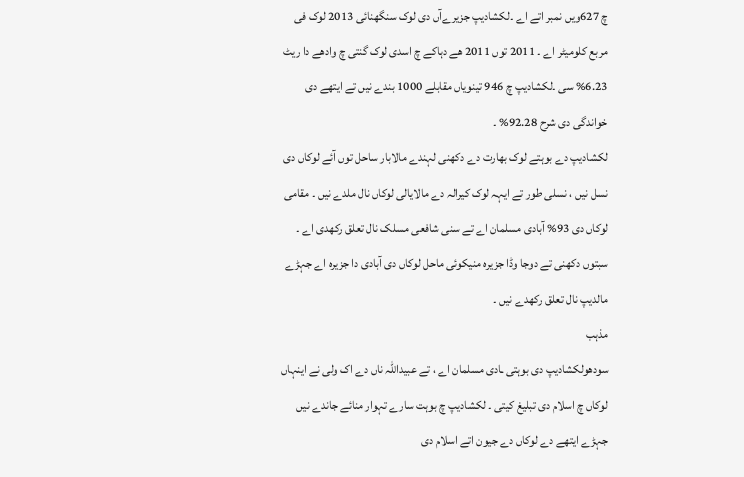چ 627ویں نمبر اتے اے ۔لکشادیپ جزیرےآں دی لوک سنگھنائی 2013 لوک فی مربع کلومیٹر اے ۔ 2011 توں 2011 ھے دہاکے چ اسدی لوک گنتی چ وادھے دا ریٹ 6.23% سی ۔لکشادیپ چ 946 تینویاں مقابلے 1000 بندے نیں تے ایتھے دی خواندگی دی شرح 92.28% ۔
لکشادیپ دے بوہتے لوک بھارت دے دکھنی لہندے مالابار ساحل توں آئے لوکاں دی نسل نیں ، نسلی طور تے ایہہ لوک کیرالہ دے مالایالی لوکاں نال ملدے نیں ۔ مقامی لوکاں دی 93% آبادی مسلمان اے تے سنی شافعی مسلک نال تعلق رکھدی اے ۔ سبتوں دکھنی تے دوجا وڈا جزیرہ منیکوئی ماحل لوکاں دی آبادی دا جزیرہ اے جہڑے مالدیپ نال تعلق رکھدے نیں ۔
مذہب
سودھولکشادیپ دی بوہتی ـادی مسلمان اے ، تے عبیداللہ ناں دے اک ولی نے اینہاں لوکاں چ اسلام دی تبلیغ کیتی ۔ لکشادیپ چ بوہت سارے تہوار منائے جاندے نیں جہڑے ایتھے دے لوکاں دے جیون اتے اسلام دی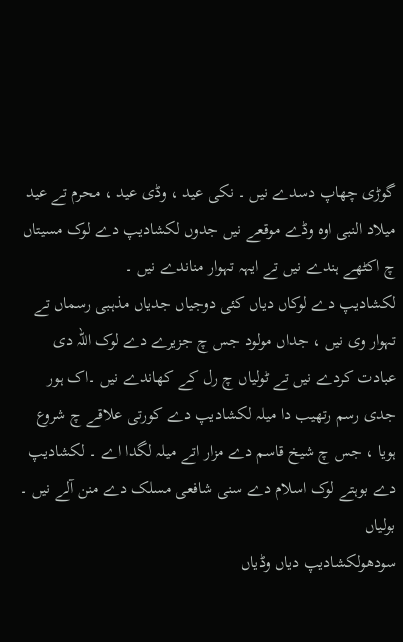گوڑی چھاپ دسدے نیں ۔ نکی عید ، وڈی عید ، محرم تے عید میلاد النبی اوہ وڈے موقعے نیں جدوں لکشادیپ دے لوک مسیتاں چ اکٹھے ہندے نیں تے ایہہ تہوار مناندے نیں ۔
لکشادیپ دے لوکاں دیاں کئی دوجیاں جدیاں مذہبی رسماں تے تہوار وی نیں ، جداں مولود جس چ جزیرے دے لوک اللہ دی عبادت کردے نیں تے ٹولیاں چ رل کے کھاندے نیں ۔اک ہور جدی رسم رتھیب دا میلہ لکشادیپ دے کورتی علاقے چ شروع ہویا ، جس چ شیخ قاسم دے مزار اتے میلہ لگدا اے ۔ لکشادیپ دے بوہتے لوک اسلام دے سنی شافعی مسلک دے منن آلے نیں ۔
بولیاں
سودھولکشادیپ دیاں وڈیاں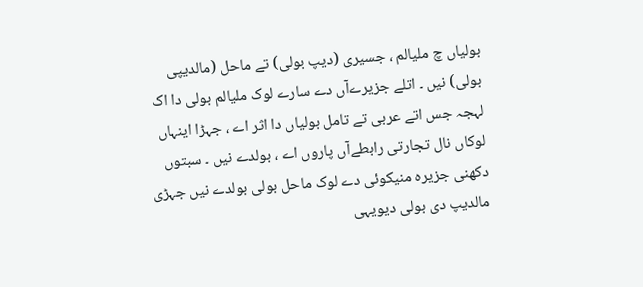بولیاں چ ملیالم ، جسیری (دیپ بولی) تے ماحل (مالدیپی بولی) نیں ۔ اتلے جزیرےآں دے سارے لوک ملیالم بولی دا اک لہجہ جس اتے عربی تے تامل بولیاں دا اثر اے ، جہڑا اینہاں لوکاں نال تجارتی رابطےآں پاروں اے ، بولدے نیں ۔ سبتوں دکھنی جزیرہ منیکوئی دے لوک ماحل بولی بولدے نیں جہڑی مالدیپ دی بولی دیویہی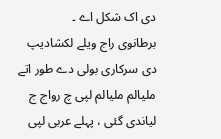دی اک شکل اے ۔
برطانوی راج ویلے لکشادیپ دی سرکاری بولی دے طور اتے ملیالم ملیالم لپی چ رواج ج لیاندی گئی ، پہلے عربی لپی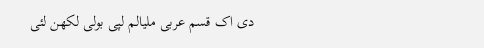دی اک قسم عربی ملیالم لپی بولی لکھن لئی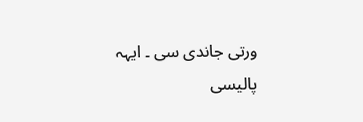ورتی جاندی سی ۔ ایہہ پالیسی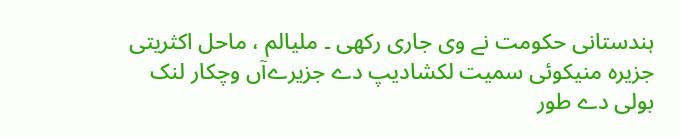ہندستانی حکومت نے وی جاری رکھی ۔ ملیالم ، ماحل اکثریتی جزیرہ منیکوئی سمیت لکشادیپ دے جزیرےآں وچکار لنک بولی دے طور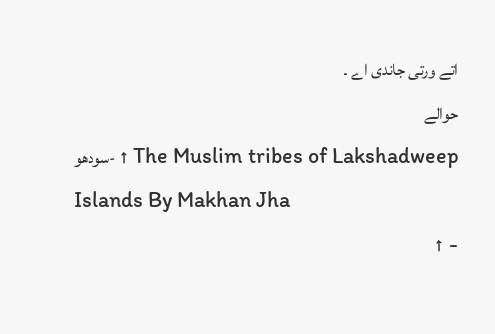اتے ورتی جاندی اے ۔
حوالے
سودھو- ↑ The Muslim tribes of Lakshadweep Islands By Makhan Jha
- ↑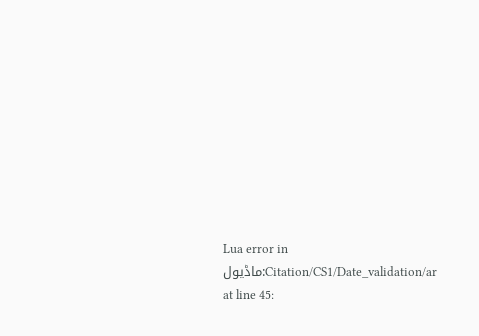Lua error in ماڈیول:Citation/CS1/Date_validation/ar at line 45: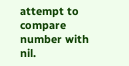attempt to compare number with nil.